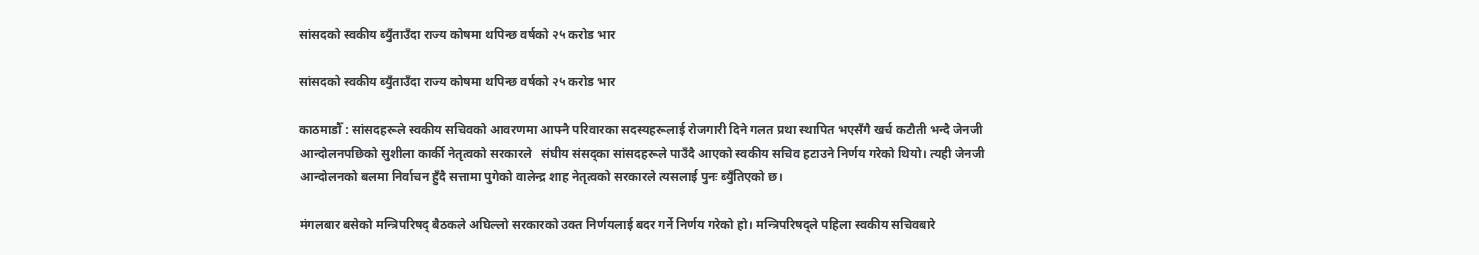सांसदको स्वकीय ब्युँताउँदा राज्य कोषमा थपिन्छ वर्षको २५ करोड भार

सांसदको स्वकीय ब्युँताउँदा राज्य कोषमा थपिन्छ वर्षको २५ करोड भार

काठमाडौँ : सांसदहरूले स्वकीय सचिवको आवरणमा आफ्नै परिवारका सदस्यहरूलाई रोजगारी दिने गलत प्रथा स्थापित भएसँगै खर्च कटौती भन्दै जेनजी आन्दोलनपछिको सुशीला कार्की नेतृत्वको सरकारले   संघीय संसद्का सांसदहरूले पाउँदै आएको स्वकीय सचिव हटाउने निर्णय गरेको थियो। त्यही जेनजी आन्दोलनको बलमा निर्वाचन हुँदै सत्तामा पुगेको वालेन्द्र शाह नेतृत्वको सरकारले त्यसलाई पुनः ब्युँतिएको छ।

मंगलबार बसेको मन्त्रिपरिषद् बैठकले अघिल्लो सरकारको उक्त निर्णयलाई बदर गर्ने निर्णय गरेको हो। मन्त्रिपरिषद्ले पहिला स्वकीय सचिवबारे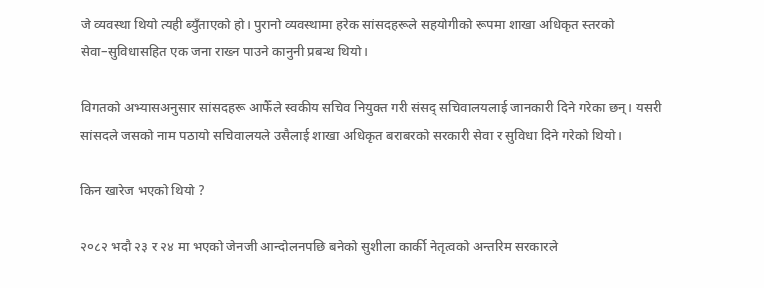जे व्यवस्था थियो त्यही ब्युँताएको हो। पुरानो व्यवस्थामा हरेक सांसदहरूले सहयोगीको रूपमा शाखा अधिकृत स्तरको सेवा–सुविधासहित एक जना राख्न पाउने कानुनी प्रबन्ध थियो।

विगतको अभ्यासअनुसार सांसदहरू आफैँले स्वकीय सचिव नियुक्त गरी संसद् सचिवालयलाई जानकारी दिने गरेका छन्। यसरी सांसदले जसको नाम पठायो सचिवालयले उसैलाई शाखा अधिकृत बराबरको सरकारी सेवा र सुविधा दिने गरेको थियो।

किन खारेज भएको थियो ?

२०८२ भदौ २३ र २४ मा भएको जेनजी आन्दोलनपछि बनेको सुशीला कार्की नेतृत्वको अन्तरिम सरकारले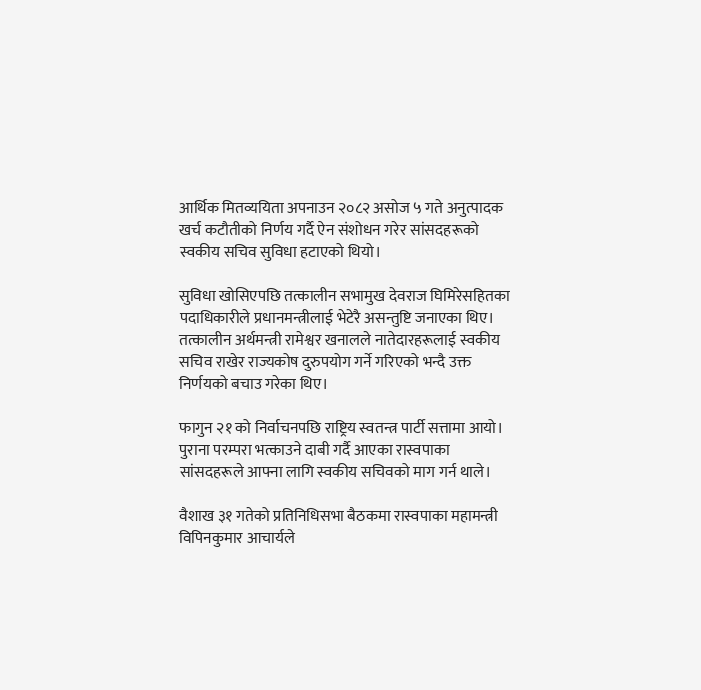आर्थिक मितव्ययिता अपनाउन २०८२ असोज ५ गते अनुत्पादक खर्च कटौतीको निर्णय गर्दै ऐन संशोधन गरेर सांसदहरूको स्वकीय सचिव सुविधा हटाएको थियो।

सुविधा खोसिएपछि तत्कालीन सभामुख देवराज घिमिरेसहितका पदाधिकारीले प्रधानमन्त्रीलाई भेटेरै असन्तुष्टि जनाएका थिए। तत्कालीन अर्थमन्त्री रामेश्वर खनालले नातेदारहरूलाई स्वकीय सचिव राखेर राज्यकोष दुरुपयोग गर्ने गरिएको भन्दै उक्त निर्णयको बचाउ गरेका थिए।

फागुन २१ को निर्वाचनपछि राष्ट्रिय स्वतन्त्र पार्टी सत्तामा आयो। पुराना परम्परा भत्काउने दाबी गर्दै आएका रास्वपाका सांसदहरूले आफ्ना लागि स्वकीय सचिवको माग गर्न थाले।

वैशाख ३१ गतेको प्रतिनिधिसभा बैठकमा रास्वपाका महामन्त्री विपिनकुमार आचार्यले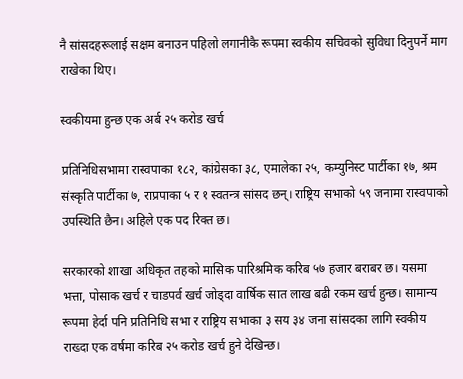नै सांसदहरूलाई सक्षम बनाउन पहिलो लगानीकै रूपमा स्वकीय सचिवको सुविधा दिनुपर्ने माग राखेका थिए।

स्वकीयमा हुन्छ एक अर्ब २५ करोड खर्च

प्रतिनिधिसभामा रास्वपाका १८२, कांग्रेसका ३८, एमालेका २५, कम्युनिस्ट पार्टीका १७, श्रम संस्कृति पार्टीका ७, राप्रपाका ५ र १ स्वतन्त्र सांसद छन्। राष्ट्रिय सभाको ५९ जनामा रास्वपाको उपस्थिति छैन। अहिले एक पद रिक्त छ।

सरकारको शाखा अधिकृत तहको मासिक पारिश्रमिक करिब ५७ हजार बराबर छ। यसमा भत्ता, पोसाक खर्च र चाडपर्व खर्च जोड्दा वार्षिक सात लाख बढी रकम खर्च हुन्छ। सामान्य रूपमा हेर्दा पनि प्रतिनिधि सभा र राष्ट्रिय सभाका ३ सय ३४ जना सांसदका लागि स्वकीय राख्दा एक वर्षमा करिब २५ करोड खर्च हुने देखिन्छ।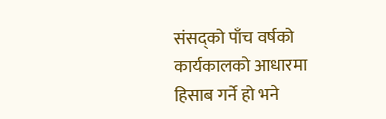संसद्को पाँच वर्षको कार्यकालको आधारमा हिसाब गर्ने हो भने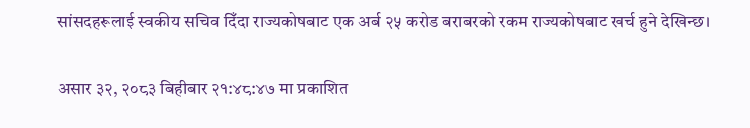सांसदहरूलाई स्वकीय सचिव दिँदा राज्यकोषबाट एक अर्ब २५ करोड बराबरको रकम राज्यकोषबाट खर्च हुने देखिन्छ।

असार ३२, २०८३ बिहीबार २१:४८:४७ मा प्रकाशित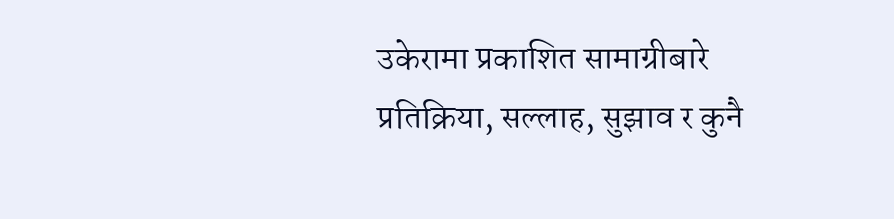उकेरामा प्रकाशित सामाग्रीबारे प्रतिक्रिया, सल्लाह, सुझाव र कुनै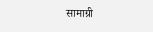सामाग्री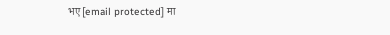भए [email protected] मा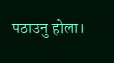पठाउनु होला।